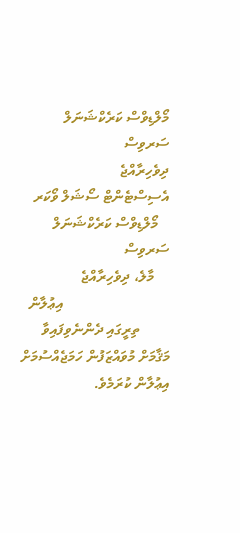މޯލްޑިވްސް ކަރެކްޝަނަލް ސަރވިސް
ދިވެހިރާއްޖެ
އެސިސްޓެންޓް ސޯޝަލް ވޯކަރ
   މޯލްޑިވްސް ކަރެކްޝަނަލް ސަރވިސް
    މާލެ، ދިވެހިރާއްޖެ
                             އިޢުލާން
        ތިރީގައި ދެންނެވިފައިވާ މަޤާމަށް މުވައްޒަފުން ހަމަޖެއްސުމަށް އިޢުލާން ކުރަމެވެ.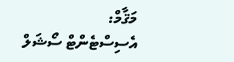މަޤާމް:
އެސިސްޓެންޓް ސޯޝަލް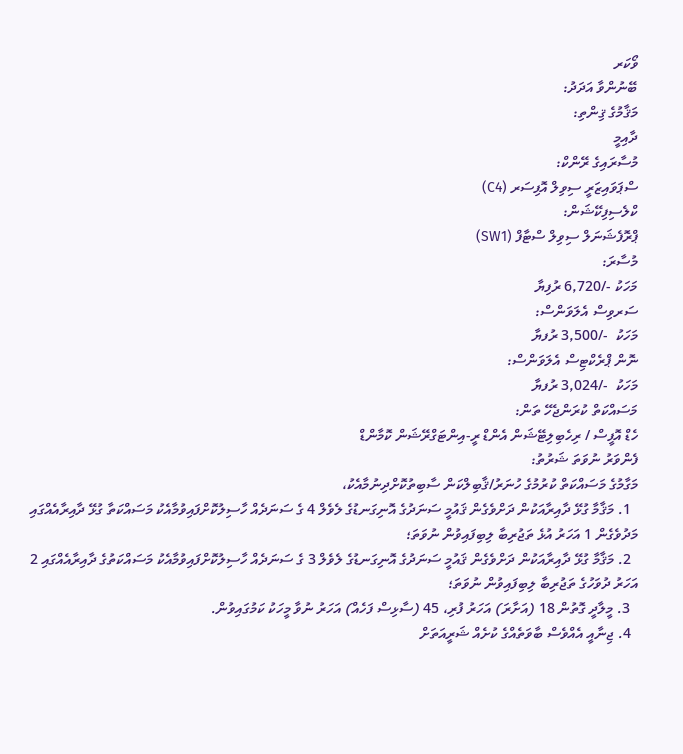ވޯކަރ
ބޭނުންވާ އަދަދު:
މަޤާމުގެ ޤިންތި:
ދާއިމީ
މުސާރައިގެ ރޭންކް:
ސްޕަވައިޒަރީ ސިވިލް އޮފިސަރ (C4)
ކްލެސިފިކޭޝަން:
ޕްރޮފެޝަނަލް ސިވިލް ސްޓާފް (SW1)
މުސާރަ:
މަހަކު -/6,720 ރުފިޔާ
ސަރވިސް އެލަވަންސް:
މަހަކު  -/3,500 ރުފޔާ
ނޮން ޕްރެކްޓިސް އެލަވަންސް:
މަހަކު  -/3,024 ރުފޔާ
މަސައްކަތް ކުރަންޖެހޭ ތަން:
ހެޑް އޮފީސް / ރިހެބިލިޓޭޝަން އެންޑް ރީ-އިންޓަގްރޭޝަން ކޮމާންޑް
ފެންވަރު ނުވަތަ ޝަރުތު:
މަގާމުގެ މަސައްކަތް ކުރުމުގެ ހުނަރު/ޤާބިލްކަން ސާބިތުކޮށްދިނުމާއެކު،
  1. މަޤާމާ ގުޅޭ ދާއިރާއަކުން ދަށްވެގެން ޤައުމީ ސަނަދުގެ އޮނިގަނޑުގެ ލެވެލް 4 ގެ ސަނަދެއް ހާސިލުކޮށްފައިވުމާއެކު މަސައްކަތާ ގުޅޭ ދާއިރާއެއްގައި މަދުވެގެން 1 އަހަރު އުޅެ ތަޖުރިބާ ލިބިފައިވުން ނުވަތަ؛
  2. މަޤާމާ ގުޅޭ ދާއިރާއަކުން ދަށްވެގެން ޤައުމީ ސަނަދުގެ އޮނިގަނޑުގެ ލެވެލް 3 ގެ ސަނަދެއް ހާސިލުކޮށްފައިވުމާއެކު މަސައްކަތުގެ ދާއިރާއެއްގައި 2 އަހަރު ދުވަހުގެ ތަޖުރިބާ ލިބިފައިވުން ނުވަތަ؛
  3. މީލާދީ ގޮތުން 18 (އަށާރަ) އަހަރު ފުރި، 45 (ސާޅިސް ފަހެއް) އަހަރު ނުވާ މީހަކު ކަމުގައިވުން.
  4. ޖިނާއީ އެއްވެސް ބާވަތެއްގެ ކުށެއް ޝަރީއަތަށް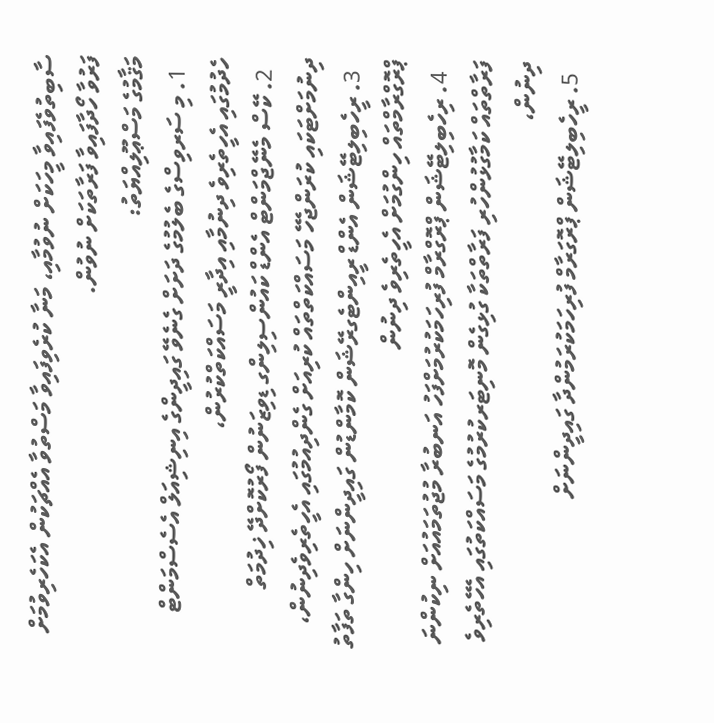ސާބިތުވެފައިވާ މީހަކަށް ނުވުމާއި، މަނާ ކުރެވިފައިވާ މަސްތުވާ އެއްޗަކުން އެކަހެރިވުމަށް ފަރުވާ ހޯދާފައިވާ ފަރާތަކަށް ނުވުން.
މަޤާމުގެ މަސްޢޫލިއްޔަތު:
  1. މި ސަރވިސްގެ ބެލުމުގެ ދަށަށް ގެނެވޭ ގައިދީންގެ އިނިޝިއަލް އެސެސްމަންޓް ހެދުމުގައި އެހީތެރިވެ ދިނުމާއި އިދާރީ މަސައްކަތްކުރުން،
  2. ކޭސް މެނޭޖްމަންޓް އެންޑް ކައުންސިލިންގ ޑިވިޒަނުން ފޯރުކޮށްދޭ ޚިދުމަތް ދިނުމަށްޓަކައި ކުރަންޖެހޭ މަސައްކަތްތައް ކުރިއަށް ގެންދިއުމުގައި އެހީތެރިވެދިނުން،
  3. ރީހެބިލިޓޭޝަން އެންޑް ރީއިންޓެގރޭޝަން ކޮމާންޑުން ގައިދީންނަށް ހިންގާ ތަފާތު ޕްރޮގްރާމްތައް ހިންގުމަށް އެހީތެރިވެ ދިނުން
  4. ރިހެބިލިޓޭޝަން ޕްރޮގްރާމް ފުރިހަމަކުރުމަށްފަހު އަނބުރާ މުޖުތަމައުއަށް ނިކުންނަ ފަރާތްތައް ކަމާގުޅުންހުރި ފަރާތްތަކާ ގުޅިގެން މޮނިޓަރކުރުމުގެ މަސައްކަތުގައި އެހޭތެރިވެ ދިނުން،
  5. ރީހެބިލިޓޭޝަން ޕްރޮގަރާމް ފުރިހަމަކުރަމުންދާ ގައިދީންނަށް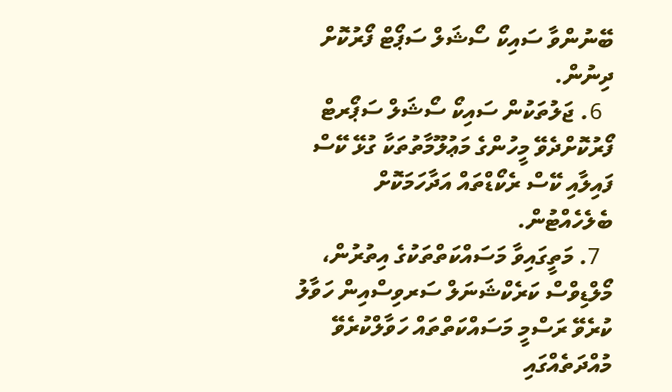ބޭނުންވާ ސައިކޯ ސޯޝަލް ސަޕޯޓް ފޯރުކޮށް ދިނުން.
  6. ޖަލުތަކުން ސައިކޯ ސޯޝަލް ސަޕޯރޓް ފޯރުކޮށްދެވޭ މީހުންގެ މަޢުލޫމާތުތަކާ ގުޅޭ ކޭސް ފައިލާއި ކޭސް ރެކޯޑްތައް އަދާހަމަކޮށް ބެލެހެއްޓުން.
  7. މަތީގައިވާ މަސައްކަތްތަކުގެ އިތުރުން، މޯލްޑިވްސް ކަރެކްޝަނަލް ސަރވިސްއިން ހަވާލު ކުރެވޭ ރަސްމީ މަސައްކަތްތައް ހަވާލްކުރެވޭ މުއްދަތެއްގައި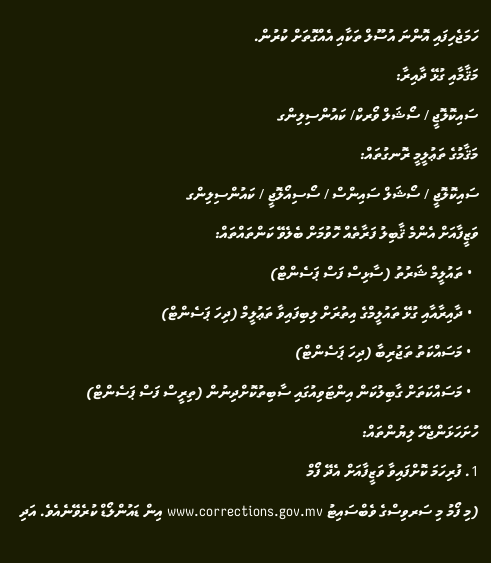ހަމަޖެހިފައި އޮންނަ އުސޫލް ތަކާއި އެއްގޮތަށް ކުރުން.
މަޤާމާއި ގުޅޭ ދާއިރާ:
ސައިކޮލޮޖީ / ސޯޝަލް ވޯރކް/ ކައުންސިލިންގ
މަޤާމުގެ ތަޢުލީމީ ރޮނގުތައް:
ސައިކޮލޮޖީ / ސޯޝަލް ސައިންސް / ސޯސިއޯލޮޖީ / ކައުންސިލިންގ
ވަޒީފާއަށް އެންމެ ޤާބިލު ފަރާތެއް ހޮވުމަށް ބެލެވޭ ކަންތައްތައް:
  • ތައުލީމް ޝަރުތު (ސާޅިސް ފަސް ޕަސެންޓް)
  • ދާއިރާއާއި ގުޅޭ ތައުލީމްގެ އިތުރަށް ލިބިފައިވާ ތަޢުލީމް (ދިހަ ޕަސެންޓް)
  • މަސައްކަތު ތަޖުރިބާ (ދިހަ ޕަސެންޓް)
  • މަސައްކަތަށް ގާބިލުކަން އިންޓަވިއުގައި ސާބިތުކޮށްދިނުން (ތިރީސް ފަސް ޕަސެންޓް)
ހުށަހަޅަންޖެހޭ ލިޔުންތައް:
1. ފުރިހަމަ ކޮށްފައިވާ ވަޒީފާއަށް އެދޭ ފޯމް
(މި ފޯމު މި ސަރވިސްގެ ވެބްސައިޓު www.corrections.gov.mv އިން ޑައުންލޯޑް ކުރެވޭނެއެވެ. އަދި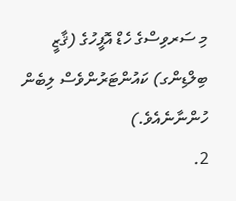މި ސަރވިސްގެ ހެޑް އޮފީހުގެ (ޤާޒީ ބިލްޑިންގ) ކައުންޓަރުންވެސް ލިބެން ހުންނާނެއެވެ.)
2.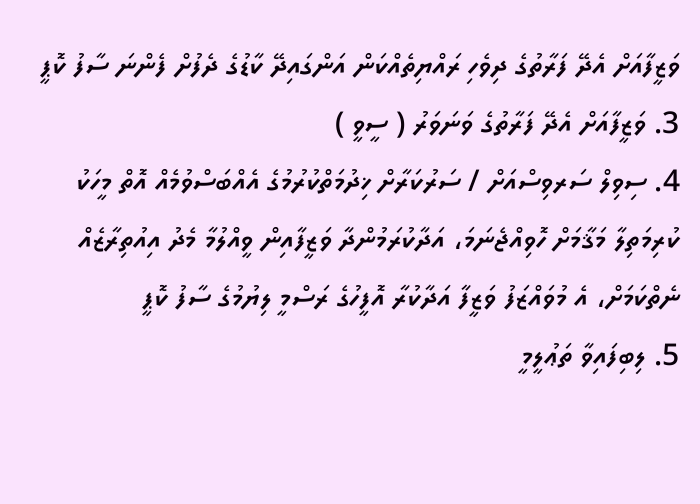ވަޒީފާއަށް އެދޭ ފަރާތުގެ ދިވެހި ރައްޔިތެއްކަން އަންގައިދޭ ކާޑުގެ ދެފުށް ފެންނަ ސާފު ކޮޕީ
3. ވަޒީފާއަށް އެދޭ ފަރާތުގެ ވަނަވަރު ( ސީވީ )
4. ސިވިލް ސަރވިސްއަށް / ސަރުކަރާށް ޚިދުމަތްކުރުމުގެ އެއްބަސްވުމެއް އޮތް މީހަކު ކުރިމަތިލާ މަޤާމަށް ހޮވިއްޖެނަމަ، އަދާކުރަމުންދާ ވަޒީފާއިން ވީއްލުމާ މެދު އިއުތިރާޒެއް ނެތްކަމަށް، އެ މުވައްޒަފު ވަޒީފާ އަދާކުރާ އޮފީހުގެ ރަސްމީ ލިޔުމުގެ ސާފު ކޮޕީ
5. ލިބިފައިވާ ތަޢުލީމީ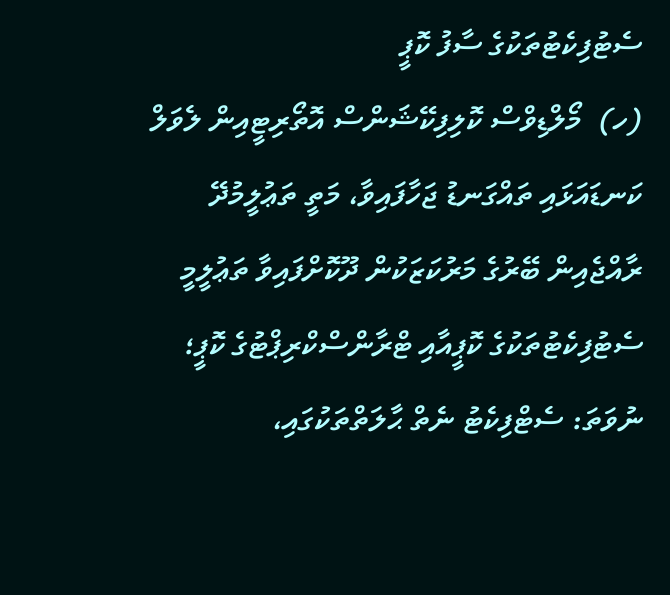ސެޓުފިކެޓުތަކުގެ ސާފު ކޮޕީ
(ހ)  މޯލްޑިވްސް ކޮލިފިކޭޝަންސް އޮތޯރިޓީއިން ލެވަލް ކަނޑައަޅައި ތައްގަނޑު ޖަހާފައިވާ، މަތީ ތަޢުލީމުދޭ ރާއްޖެއިން ބޭރުގެ މަރުކަޒަކުން ދޫކޮށްފައިވާ ތަޢުލީމީ ސެޓުފިކެޓުތަކުގެ ކޮޕީއާއި ޓްރާންސްކްރިޕްޓުގެ ކޮޕީ؛ ނުވަތަ: ސެޓްފިކެޓު ނެތް ޙާލަތްތަކުގައި،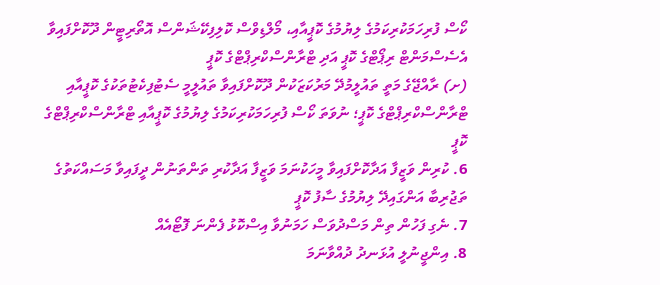ކޯސް ފުރިހަމަކުރިކަމުގެ ލިޔުމުގެ ކޮޕީއާއި، މޯލްޑިވްސް ކޮލިފިކޭޝަންސް އޮތޯރިޓީން ދޫކޮށްފައިވާ އެސެސްމަންޓް ރިޕޯޓްގެ ކޮޕީ އަދި ޓްރާންސްކްރިޕްޓްގެ ކޮޕީ
(ށ) ރާއްޖޭގެ މަތީ ތައުލީމުދޭ މަރުކަޒަކުން ދޫކޮށްފައިވާ ތައުލީމީ ސެޓުފިކެޓުތަކުގެ ކޮޕީއާއި ޓްރާންސްކްރިޕްޓްގެ ކޮޕީ؛ ނުވަތަ ކޯސް ފުރިހަމަކުރިކަމުގެ ލިޔުމުގެ ކޮޕީއާއި ޓްރާންސްކްރިޕްޓްގެ ކޮޕީ
6. ކުރިން ވަޒީފާ އަދާކޮށްފައިވާ މީހަކުނަމަ ވަޒީފާ އަދާކުރި ތަންތަނުން ދީފައިވާ މަސައްކަތުގެ ތަޖުރިބާ އަންގައިދޭ ލިޔުމުގެ ސާފު ކޮޕީ
7. ނެގި ފަހުން ތިން މަސްދުވަސް ހަމަނުވާ އިސްކޮޅު ފެންނަ ފޮޓޯއެއް
8. އިންޖީނުލީ އުޅަނދު ދުއްވާނަމަ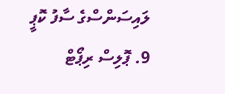ލައިސަންސްގެ ސާފު ކޮޕީ
9. ޕޮލިސް ރިޕޯޓް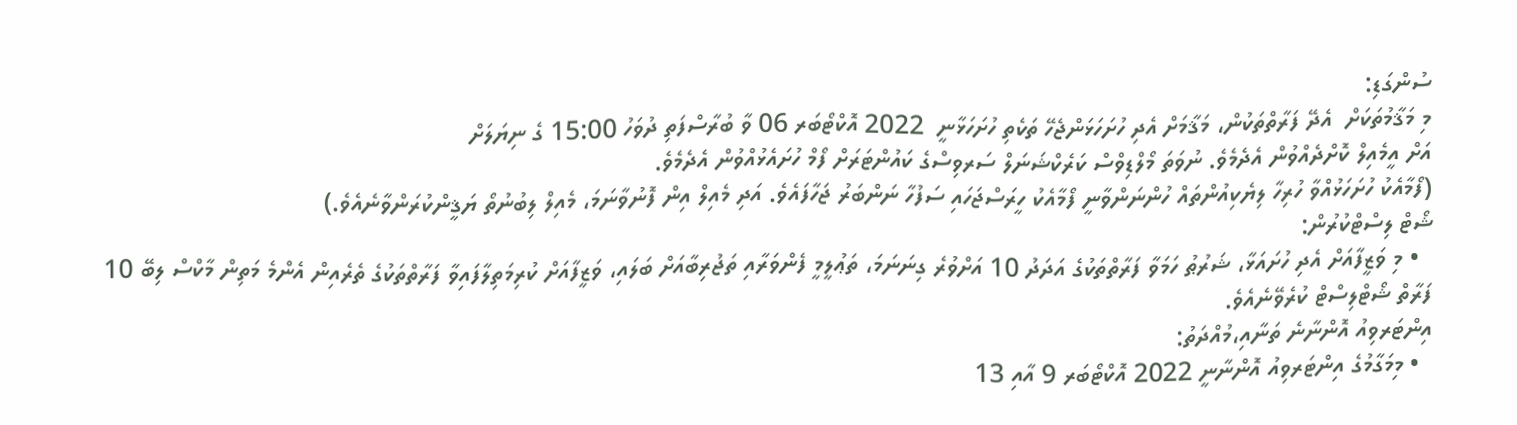ސުންގަޑި:
މި މަޤާމުތަކަށް  އެދޭ ފަރާތްތަކުން، މަޤާމަށް އެދި ހުށަހަޅަންޖެހޭ ތަކެތި ހުށަހަޅާނީ  2022 އޮކްޓޯބަރ 06 ވާ ބުރާސްފަތި ދުވަހު 15:00 ގެ ނިޔަލަށް
އަށް އީމެއިލް ކޮށްދެއްވުން އެދެމެވެ. ނުވަތަ މޯލްޑިވްސް ކަރެކްޝަނަލް ސަރވިސްގެ ކައުންޓަރަށް ފޯމް ހުށައެޅުއްވުން އެދެމެވެ.
(ފޯމާއެކު ހުށަހަޅުއްވާ ހުރިހާ ލިޔެކިއުންތައް ހުންނަންވާނީ ފޯމާއެކު ހީރަސްޖަހައި ސަފުހާ ނަންބަރު ޖަހާފައެވެ. އަދި މެއިލް އިން ފޮނުވާނަމަ، މެއިލް ލިބުނުތޯ ޔަޤީންކުރަންވާނެއެވެ.)
ޝޯޓް ލިސްޓްކުރުން:
  • މި ވަޒީފާއަށް އެދި ހުށައަޅާ، ޝަރުޠު ހަމަވާ ފަރާތްތަކުގެ އަދަދު 10 އަށްވުރެ ގިނަނަމަ، ތަޢުލީމީ ފެންވަރާއި ތަޖުރިބާއަށް ބަލައި، ވަޒީފާއަށް ކުރިމަތިލާފައިވާ ފަރާތްތަކުގެ ތެރެއިން އެންމެ މަތިން މާކްސް ލިބޭ 10 ފަރާތް ޝޯޓްލިސްޓް ކުރެވޭނެއެވެ.
އިންޓަރވިއު އޮންނާނެ ތަނާއި،މުއްދަތު:
  • މިމަގާމުގެ އިންޓަރވިއު އޮންނާނީ 2022 އޮކްޓޯބަރ 9 އާއި 13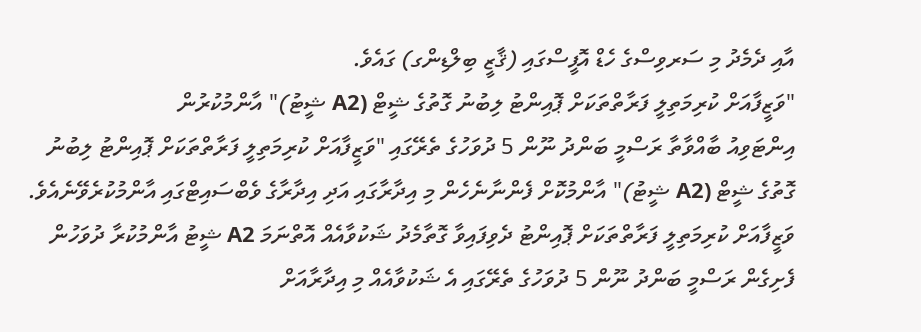އާއި ދެމެދު މި ސަރވިސްގެ ހެޑް އޮފީސްގައި (ޤާޒީ ބިލްޑިންގ) ގައެވެ.
"ވަޒީފާއަށް ކުރިމަތިލީ ފަރާތްތަކަށް ޕޮއިންޓު ލިބުނު ގޮތުގެ ޝީޓް (A2 ޝީޓު)" އާންމުކުރުން
އިންޓަވިއު ބާއްވާތާ ރަސްމީ ބަންދު ނޫން 5 ދުވަހުގެ ތެރޭގައި "ވަޒީފާއަށް ކުރިމަތިލީ ފަރާތްތަކަށް ޕޮއިންޓު ލިބުނު ގޮތުގެ ޝީޓް (A2 ޝީޓު)" އާންމުކޮށް ފެންނާނެހެން މި އިދާރާގައި އަދި އިދާރާގެ ވެބްސައިޓްގައި އާންމުކުރެވޭނެއެވެ. ވަޒީފާއަށް ކުރިމަތިލީ ފަރާތްތަކަށް ޕޮއިންޓު ދެވިފައިވާ ގޮތާމެދު ޝަކުވާއެއް އޮތްނަމަ A2 ޝީޓު އާންމުކުރާ ދުވަހުން ފެށިގެން ރަސްމީ ބަންދު ނޫން 5 ދުވަހުގެ ތެރޭގައި އެ ޝަކުވާއެއް މި އިދާރާއަށް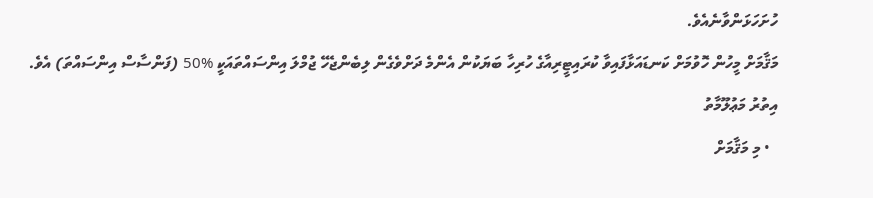ހުށަހަޅަންވާނެއެވެ.
މަޤާމަށް މީހުން ހޮވުމަށް ކަނޑައަޅާފައިވާ ކުރައިޓީރިއާގެ ހުރިހާ ބަޔަކުން އެންމެ ދަށްވެގެން ލިބެންޖެހޭ ޖުމްލަ އިންސައްތައަކީ %50 (ފަންސާސް އިންސައްތަ) އެވެ.
އިތުރު މަޢުލޫމާތު
  • މި މަޤާމަށް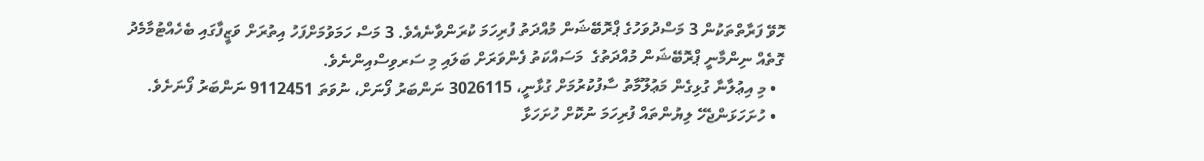ހޮވޭ ފަރާތްތަކުން 3 މަސްދުވަހުގެ ޕްރޮބޭޝަން މުއްދަތު ފުރިހަމަ ކުރަންވާނެއެވެ. 3 މަސް ހަމަވުމަށްފަހު އިތުރަށް ވަޒީފާގައި ބެހެއްޓުމާމެދު ގޮތެއް ނިންމާނީ ޕްރޮބޭޝަން މުއްދަތުގެ  މަސައްކަތު ފެންވަރަށް ބަލައި މި ސަރވިސްއިންނެވެ.
  • މި އިޢުލާނާ ގުޅިގެން މަޢުލޫމާތު ސާފުކުރުމަށް ގުޅާނީ، 3026115 ނަންބަރު ފޯނަށް، ނުވަތަ 9112451 ނަންބަރު ފޯނަށެވެ.
  • ހުށަހަޅަންޖެހޭ ލިޔުންތައް ފުރިހަމަ ނުކޮށް ހުށަހަޅާ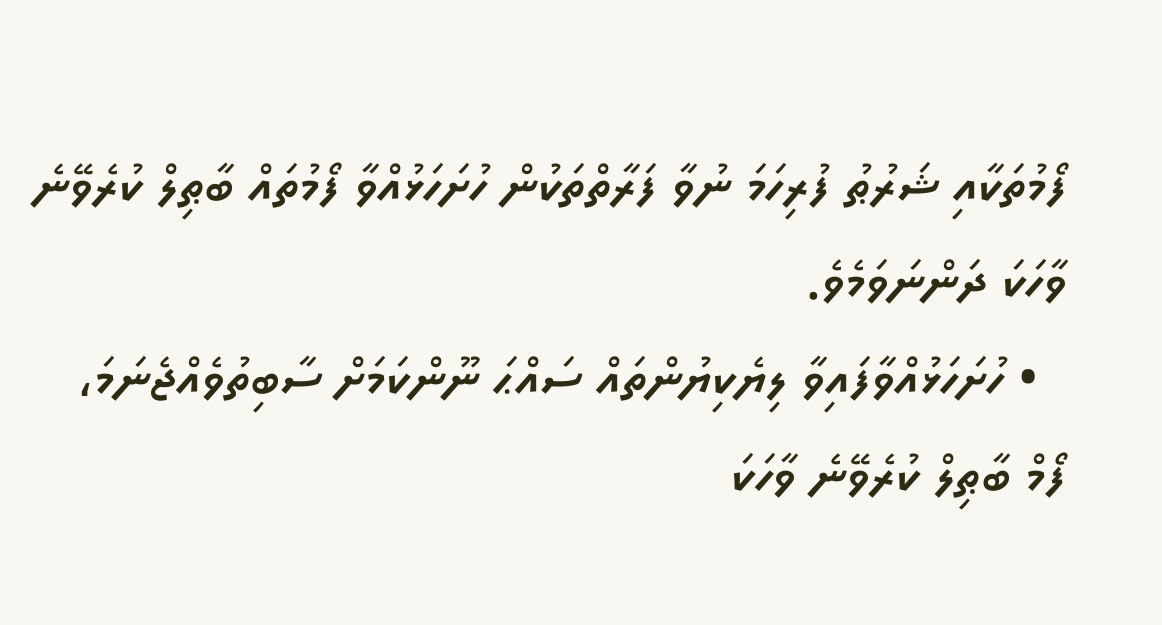ފޯމުތަކާއި ޝަރުޠު ފުރިހަމަ ނުވާ ފަރާތްތަކުން ހުށަހަޅުއްވާ ފޯމުތައް ބާޠިލް ކުރެވޭނެ ވާހަކަ ދަންނަވަމެވެ.
  • ހުށަހަޅުއްވާފައިވާ ލިޔެކިޔުންތައް ސައްޙަ ނޫންކަމަށް ސާބިތުވެއްޖެނަމަ، ފޯމް ބާޠިލް ކުރެވޭނެ ވާހަކަ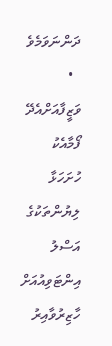ދަންނަވަމެވެ
  •  ވަޒީފާއަށްއެދޭ ފޯމާއެކު ހުށަހަޅާ ލިޔުންތަކުގެ އަސްލު އިންޓަވިއުއަށް ހާޒިރުވާއިރު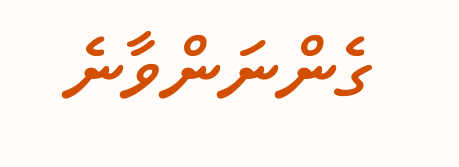ގެންނަންވާނެ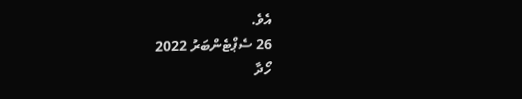އެވެ.
26 ސެޕްޓެންބަރު 2022
ހޯދާ